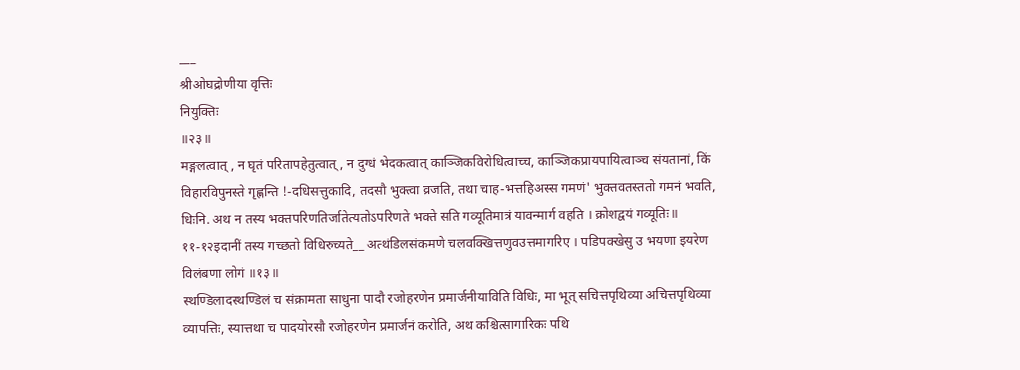___
श्रीओघद्रोणीया वृत्तिः
नियुक्तिः
॥२३॥
मङ्गलत्वात् , न घृतं परितापहेतुत्वात् , न दुग्धं भेदकत्वात् काञ्जिकविरोधित्वाच्च, काञ्जिकप्रायपायित्वाञ्च संयतानां, किं विहारविपुनस्ते गृह्णन्ति !-दधिसत्तुकादि, तदसौ भुक्त्वा व्रजति, तथा चाह-भत्तहिअस्स गमणं' भुक्तवतस्ततो गमनं भवति,
धिःनि. अथ न तस्य भक्तपरिणतिर्जातेत्यतोऽपरिणते भक्ते सति गव्यूतिमात्रं यावन्मार्ग वहति । क्रोशद्वयं गव्यूतिः॥
११-१२इदानीं तस्य गच्छतो विधिरुच्यते__ अत्थंडिलसंकमणे चलवक्खित्तणुवउत्तमागरिए । पडिपक्खेसु उ भयणा इयरेण विलंबणा लोगं ॥१३॥
स्थण्डिलादस्थण्डिलं च संक्रामता साधुना पादौ रजोहरणेन प्रमार्जनीयाविति विधिः, मा भूत् सचित्तपृथिव्या अचित्तपृथिव्या व्यापत्तिः, स्यात्तथा च पादयोरसौ रजोहरणेन प्रमार्जनं करोति, अथ कश्चित्सागारिकः पथि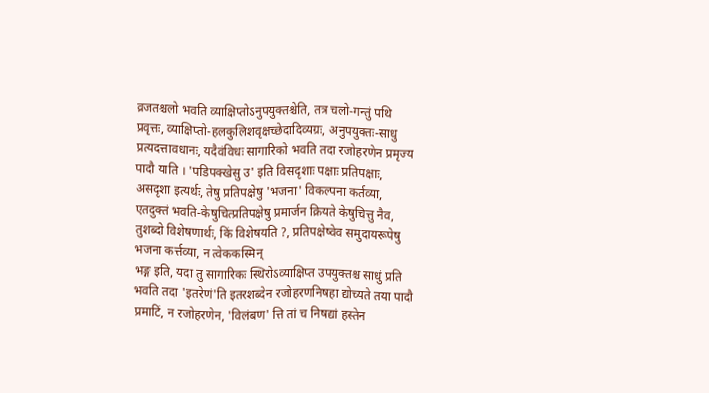व्रजतश्चलो भवति व्याक्षिप्तोऽनुपयुक्तश्चेति, तत्र चलो-गन्तुं पथि प्रवृत्तः, व्याक्षिप्तो-हलकुलिशवृक्षच्छेदादिव्यग्रः, अनुपयुक्तः-साधु प्रत्यदत्तावधानः, यदैवंविधः सागारिको भवति तदा रजोहरणेन प्रमृज्य पादौ याति । 'पडिपक्खेसु उ' इति विसदृशाः पक्षाः प्रतिपक्षाः, असदृशा इत्यर्थः, तेषु प्रतिपक्षेषु 'भजना' विकल्पना कर्तव्या, एतदुक्तं भवति-केषुचित्प्रतिपक्षेषु प्रमार्जन क्रियते केषुचित्तु नैव, तुशब्दो विशेषणार्थः, किं विशेषयति ?, प्रतिपक्षेष्वेव समुदायरूपेषु भजना कर्त्तव्या, न त्वेककस्मिन्
भङ्ग इति, यदा तु सागारिकः स्थिरोऽव्याक्षिप्त उपयुक्तश्च साधुं प्रति भवति तदा 'इतरेणं'ति इतरशब्देन रजोहरणनिषहा द्योच्यते तया पादौ प्रमाटिं, न रजोहरणेन, 'विलंबण' त्ति तां च निषद्यां हस्तेन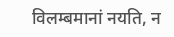विलम्बमानां नयति, न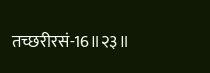तच्छरीरसं-16॥२३॥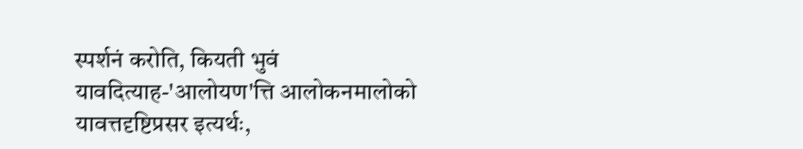स्पर्शनं करोति, कियती भुवं यावदित्याह-'आलोयण'त्ति आलोकनमालोको यावत्तदृष्टिप्रसर इत्यर्थः,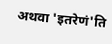अथवा 'इतरेणं'ति